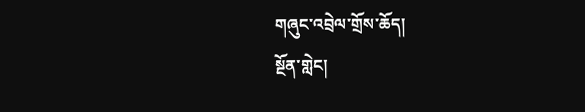གཞུང་འབྲེལ་གྲོས་ཆོད།
སྔོན་གླེང།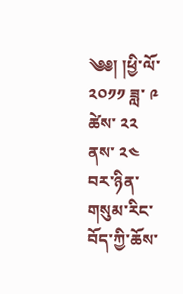༄༅། །ཕྱི་ལོ་ ༢༠༡༡ ཟླ་ ༩ ཚེས་ ༢༢ ནས་ ༢༤ བར་ཉིན་གསུམ་རིང་བོད་ཀྱི་ཆོས་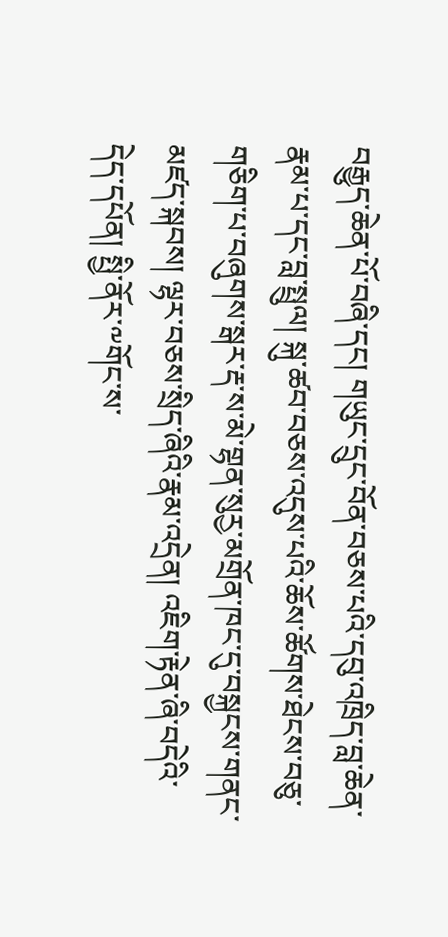བརྒྱུད་ཆེན་པོ་བཞི་དང། གཡུང་དྲུང་བོན་བཅས་པའི་དབུ་འཁྲིད་བླ་ཆེན་རྣམ་པ་དང་བླ་སྤྲུལ། སྐུ་ཚབ་བཅས་འདུས་པའི་ཆོས་ཚོགས་ཐེངས་བཅུ་གཅིག་པ་བཞུགས་སྒར་རྡ་ས་མེ་གྷན་སུརྱ་མགྲོན་ཁང་དུ་བསྐྱངས་གནང་མཛད་སྐབས། ལྷར་བཅས་སྲིད་ཞིའི་རྣམ་འདྲེན། འཇིག་རྟེན་ཞི་བདེའི་དེད་དཔོན། སྤྱི་ནོར་༸གོང་ས་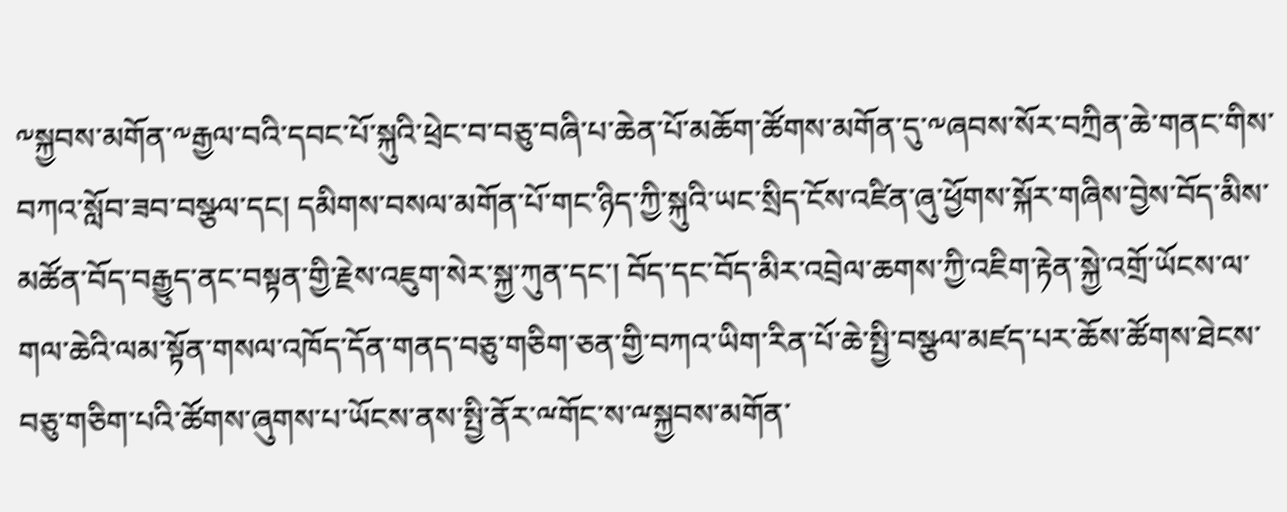༸སྐྱབས་མགོན་༸རྒྱལ་བའི་དབང་པོ་སྐུའི་ཕྲེང་བ་བཅུ་བཞི་པ་ཆེན་པོ་མཆོག་ཚོགས་མགོན་དུ་༸ཞབས་སོར་བཀྲིན་ཆེ་གནང་གིས་བཀའ་སློབ་ཟབ་བསྩལ་དང། དམིགས་བསལ་མགོན་པོ་གང་ཉིད་ཀྱི་སྐུའི་ཡང་སྲིད་ངོས་འཛིན་ཞུ་ཕྱོགས་སྐོར་གཞིས་བྱེས་བོད་མིས་མཚོན་བོད་བརྒྱུད་ནང་བསྟན་གྱི་རྗེས་འཇུག་སེར་སྐྱ་ཀུན་དང་། བོད་དང་བོད་མིར་འབྲེལ་ཆགས་ཀྱི་འཇིག་རྟེན་སྐྱེ་འགྲོ་ཡོངས་ལ་གལ་ཆེའི་ལམ་སྟོན་གསལ་འཁོད་དོན་གནད་བཅུ་གཅིག་ཅན་གྱི་བཀའ་ཡིག་རིན་པོ་ཆེ་སྤྱི་བསྩལ་མཛད་པར་ཆོས་ཚོགས་ཐེངས་བཅུ་གཅིག་པའི་ཚོགས་ཞུགས་པ་ཡོངས་ནས་སྤྱི་ནོར་ྋགོང་ས་ྋསྐྱབས་མགོན་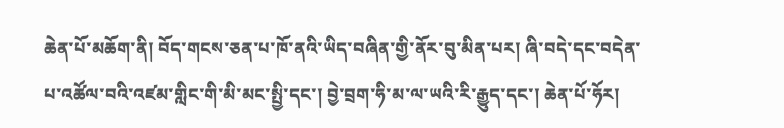ཆེན་པོ་མཆོག་ནི། བོད་གངས་ཅན་པ་ཁོ་ནའི་ཡིད་བཞིན་གྱི་ནོར་བུ་མིན་པར། ཞི་བདེ་དང་བདེན་པ་འཚོལ་བའི་འཛམ་གླིང་གི་མི་མང་སྤྱི་དང་། བྱེ་བྲག་ཧི་མ་ལ་ཡའི་རི་རྒྱུད་དང་། ཆེན་པོ་ཧོར།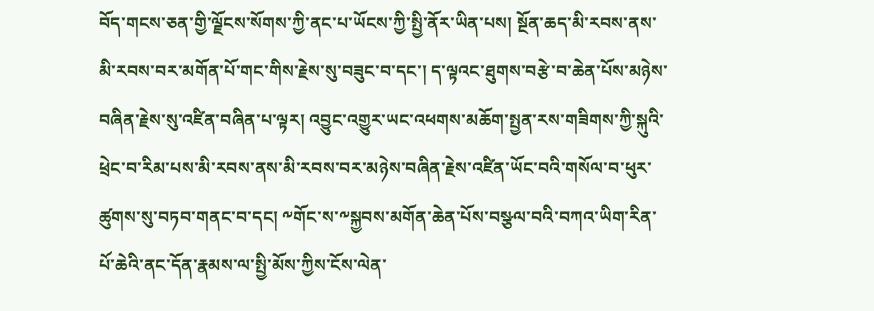བོད་གངས་ཅན་གྱི་ལྗོངས་སོགས་ཀྱི་ནང་པ་ཡོངས་ཀྱི་སྤྱི་ནོར་ཡིན་པས། སྔོན་ཆད་མི་རབས་ནས་མི་རབས་བར་མགོན་པོ་གང་གིས་རྗེས་སུ་བཟུང་བ་དང་། ད་ལྟའང་ཐུགས་བརྩེ་བ་ཆེན་པོས་མཉེས་བཞིན་རྗེས་སུ་འཛིན་བཞིན་པ་ལྟར། འབྱུང་འགྱུར་ཡང་འཕགས་མཆོག་སྤྱན་རས་གཟིགས་ཀྱི་སྐུའི་ཕྲེང་བ་རིམ་པས་མི་རབས་ནས་མི་རབས་བར་མཉེས་བཞིན་རྗེས་འཛིན་ཡོང་བའི་གསོལ་བ་ཕུར་ཚུགས་སུ་བཏབ་གནང་བ་དང། ༸གོང་ས་༸སྐྱབས་མགོན་ཆེན་པོས་བསྩལ་བའི་བཀའ་ཡིག་རིན་པོ་ཆེའི་ནང་དོན་རྣམས་ལ་སྤྱི་མོས་ཀྱིས་ངོས་ལེན་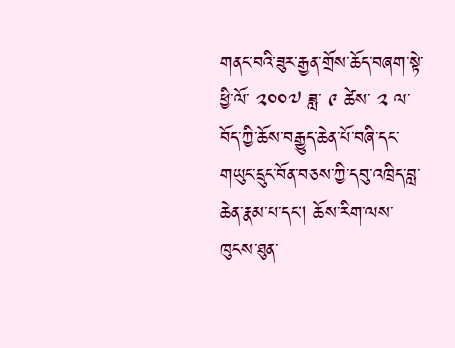གནང་བའི་ཟུར་རྒྱན་གྲོས་ཆོད་བཞག་སྟེ་ཕྱི་ལོ་ ༢༠༠༧ ཟླ་ ༩ ཚེས་ ༢ ལ་བོད་ཀྱི་ཆོས་བརྒྱུད་ཆེན་པོ་བཞི་དང་གཡུང་དྲུང་བོན་བཅས་ཀྱི་དབུ་འཁྲིད་བླ་ཆེན་རྣམ་པ་དང། ཆོས་རིག་ལས་ཁུངས་ཐུན་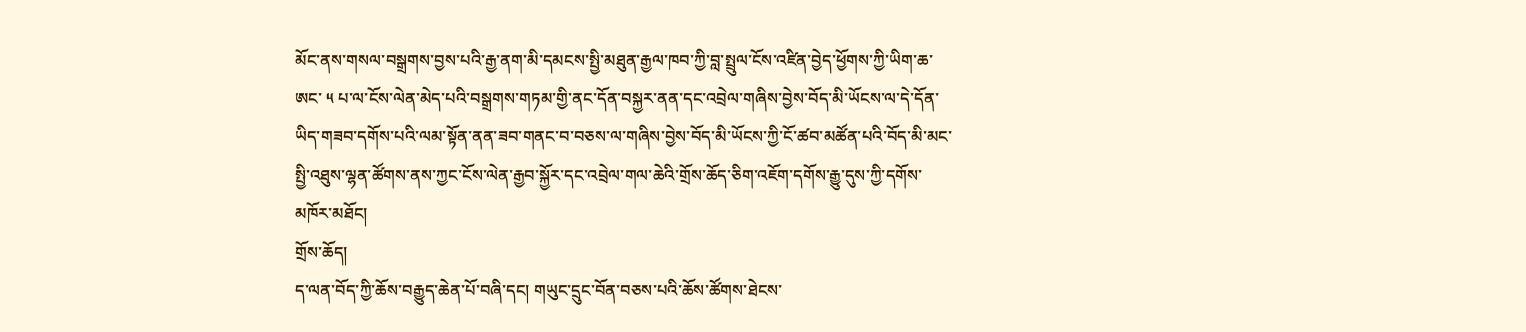མོང་ནས་གསལ་བསྒྲགས་བྱས་པའི་རྒྱ་ནག་མི་དམངས་སྤྱི་མཐུན་རྒྱལ་ཁབ་ཀྱི་བླ་སྤྲུལ་ངོས་འཛིན་བྱེད་ཕྱོགས་ཀྱི་ཡིག་ཆ་ཨང་ ༥ པ་ལ་ངོས་ལེན་མེད་པའི་བསྒྲགས་གཏམ་གྱི་ནང་དོན་བསྐྱར་ནན་དང་འབྲེལ་གཞིས་བྱེས་བོད་མི་ཡོངས་ལ་དེ་དོན་ཡིད་གཟབ་དགོས་པའི་ལམ་སྟོན་ནན་ཟབ་གནང་བ་བཅས་ལ་གཞིས་བྱེས་བོད་མི་ཡོངས་ཀྱི་ངོ་ཚབ་མཚོན་པའི་བོད་མི་མང་སྤྱི་འཐུས་ལྷན་ཚོགས་ནས་ཀྱང་ངོས་ལེན་རྒྱབ་སྐྱོར་དང་འབྲེལ་གལ་ཆེའི་གྲོས་ཆོད་ཅིག་འཇོག་དགོས་རྒྱུ་དུས་ཀྱི་དགོས་མཁོར་མཐོང།
གྲོས་ཆོད།
ད་ལན་བོད་ཀྱི་ཆོས་བརྒྱུད་ཆེན་པོ་བཞི་དང། གཡུང་དྲུང་བོན་བཅས་པའི་ཆོས་ཚོགས་ཐེངས་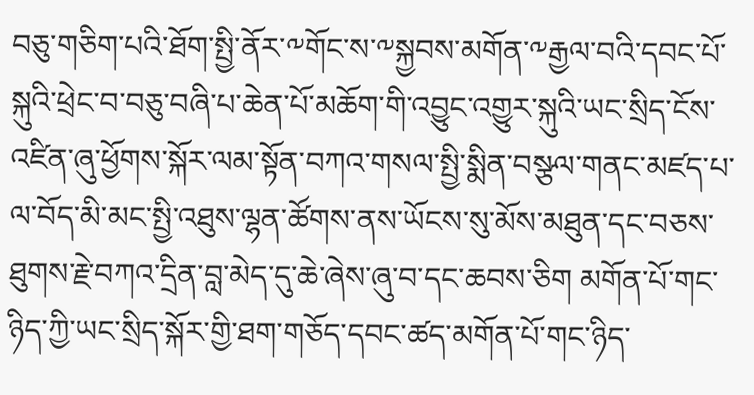བཅུ་གཅིག་པའི་ཐོག་སྤྱི་ནོར་༸གོང་ས་༸སྐྱབས་མགོན་༸རྒྱལ་བའི་དབང་པོ་སྐུའི་ཕྲེང་བ་བཅུ་བཞི་པ་ཆེན་པོ་མཆོག་གི་འབྱུང་འགྱུར་སྐུའི་ཡང་སྲིད་ངོས་འཛིན་ཞུ་ཕྱོགས་སྐོར་ལམ་སྟོན་བཀའ་གསལ་སྤྱི་སྨིན་བསྩལ་གནང་མཛད་པ་ལ་བོད་མི་མང་སྤྱི་འཐུས་ལྷན་ཚོགས་ནས་ཡོངས་སུ་མོས་མཐུན་དང་བཅས་ཐུགས་རྗེ་བཀའ་དྲིན་བླ་མེད་དུ་ཆེ་ཞེས་ཞུ་བ་དང་ཆབས་ཅིག མགོན་པོ་གང་ཉིད་ཀྱི་ཡང་སྲིད་སྐོར་གྱི་ཐག་གཅོད་དབང་ཚད་མགོན་པོ་གང་ཉིད་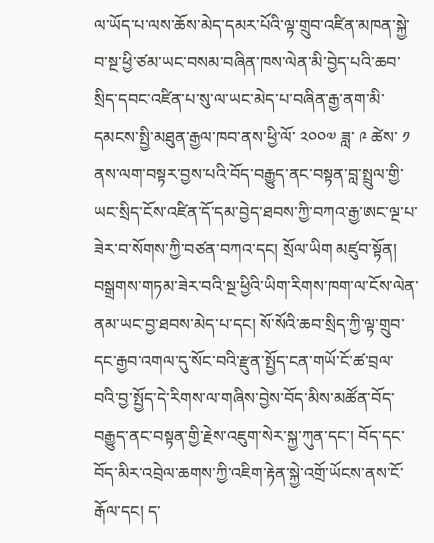ལ་ཡོད་པ་ལས་ཆོས་མེད་དམར་པོའི་ལྟ་གྲུབ་འཛིན་མཁན་སྐྱེ་བ་སྔ་ཕྱི་ཙམ་ཡང་བསམ་བཞིན་ཁས་ལེན་མི་བྱེད་པའི་ཆབ་སྲིད་དབང་འཛིན་པ་སུ་ལ་ཡང་མེད་པ་བཞིན་རྒྱ་ནག་མི་དམངས་སྤྱི་མཐུན་རྒྱལ་ཁབ་ནས་ཕྱི་ལོ་ ༢༠༠༧ ཟླ་ ༩ ཚེས་ ༡ ནས་ལག་བསྟར་བྱས་པའི་བོད་བརྒྱུད་ནང་བསྟན་བླ་སྤྲུལ་གྱི་ཡང་སྲིད་ངོས་འཛིན་དོ་དམ་བྱེད་ཐབས་ཀྱི་བཀའ་རྒྱ་ཨང་ལྔ་པ་ཟེར་བ་སོགས་ཀྱི་བཙན་བཀའ་དང། སྲོལ་ཡིག མཛུབ་སྟོན། བསྒྲགས་གཏམ་ཟེར་བའི་སྔ་ཕྱིའི་ཡིག་རིགས་ཁག་ལ་ངོས་ལེན་ནམ་ཡང་བྱ་ཐབས་མེད་པ་དང། སོ་སོའི་ཆབ་སྲིད་ཀྱི་ལྟ་གྲུབ་དང་རྒྱབ་འགལ་དུ་སོང་བའི་རྫུན་སྤྱོད་ངན་གཡོ་ངོ་ཚ་བྲལ་བའི་བྱ་སྤྱོད་དེ་རིགས་ལ་གཞིས་བྱེས་བོད་མིས་མཚོན་བོད་བརྒྱུད་ནང་བསྟན་གྱི་རྗེས་འཇུག་སེར་སྐྱ་ཀུན་དང་། བོད་དང་བོད་མིར་འབྲེལ་ཆགས་ཀྱི་འཇིག་རྟེན་སྐྱེ་འགྲོ་ཡོངས་ནས་ངོ་རྒོལ་དང། ད་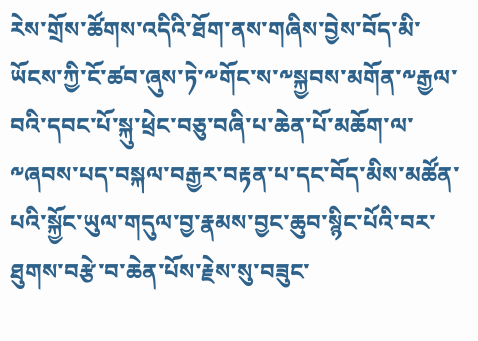རེས་གྲོས་ཚོགས་འདིའི་ཐོག་ནས་གཞིས་བྱེས་བོད་མི་ཡོངས་ཀྱི་ངོ་ཚབ་ཞུས་ཏེ་༸གོང་ས་༸སྐྱབས་མགོན་༸རྒྱལ་བའི་དབང་པོ་སྐུ་ཕྲེང་བཅུ་བཞི་པ་ཆེན་པོ་མཆོག་ལ་༸ཞབས་པད་བསྐལ་བརྒྱར་བརྟན་པ་དང་བོད་མིས་མཚོན་པའི་སྐྱོང་ཡུལ་གདུལ་བྱ་རྣམས་བྱང་ཆུབ་སྙིང་པོའི་བར་ཐུགས་བརྩེ་བ་ཆེན་པོས་རྗེས་སུ་བཟུང་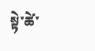སྟེ་ཚེ་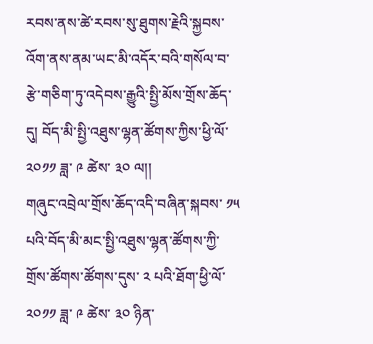རབས་ནས་ཚེ་རབས་སུ་ཐུགས་རྗེའི་སྐྱབས་འོག་ནས་ནམ་ཡང་མི་འདོར་བའི་གསོལ་བ་རྩེ་གཅིག་ཏུ་འདེབས་རྒྱུའི་སྤྱི་མོས་གྲོས་ཆོད་དུ། བོད་མི་སྤྱི་འཐུས་ལྷན་ཚོགས་ཀྱིས་ཕྱི་ལོ་ ༢༠༡༡ ཟླ་ ༩ ཚེས་ ༣༠ ལ།།
གཞུང་འབྲེལ་གྲོས་ཆོད་འདི་བཞིན་སྐབས་ ༡༥ པའི་བོད་མི་མང་སྤྱི་འཐུས་ལྷན་ཚོགས་ཀྱི་གྲོས་ཚོགས་ཚོགས་དུས་ ༢ པའི་ཐོག་ཕྱི་ལོ་ ༢༠༡༡ ཟླ་ ༩ ཚེས་ ༣༠ ཉིན་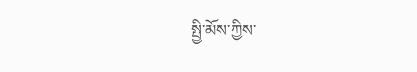སྤྱི་མོས་ཀྱིས་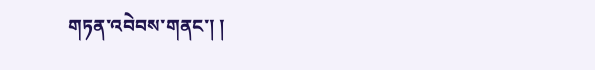གཏན་འབེབས་གནང་། །